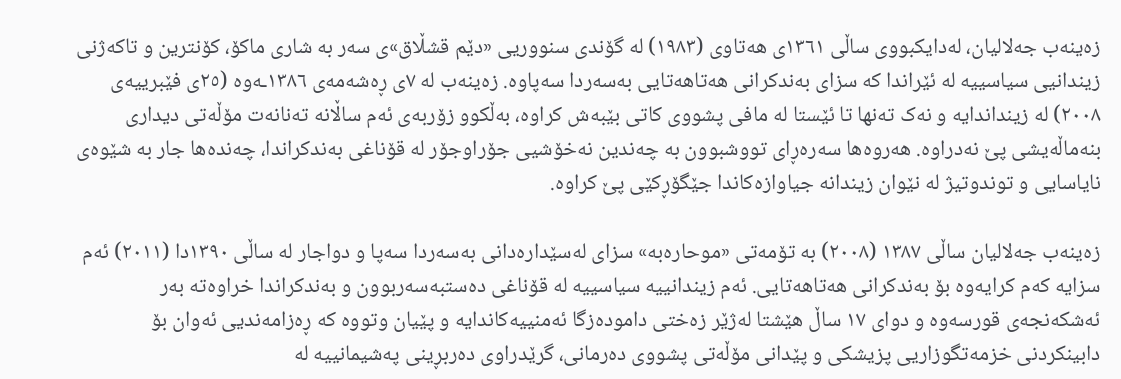زه‌ینه‌ب جه‌لالیان، لەدایکبووی ساڵی ١٣٦١ی هه‌تاوی (١٩٨٣) له‌ گۆندی سنووریی «دێم قشڵاق»ی سه‌ر به‌ شاری ماكۆ، کۆنترین و تاکەژنی زیندانیی سیاسییە لە ئێراندا کە سزای بەندکرانی هەتاهەتایی بەسەردا سەپاوە. زەینەب لە ٧ی ڕەشەمەی ١٣٨٦ـەوە (٢٥ی فێبرییەی ٢٠٠٨) لە زینداندایە و نەک تەنها تا ئێستا لە مافی پشووی کاتی بێبەش کراوە، بەڵکوو زۆربەی ئەم ساڵانە تەنانەت مۆڵەتی دیداری بنەماڵەیشی پێ نەدراوە. هەروەها سەرەڕای تووشبوون بە چەندین نەخۆشیی جۆراوجۆر لە قۆناغی بەندکراندا، چەندەها جار بە شێوەی نایاسایی و توندوتیژ لە نێوان زیندانە جیاوازەکاندا جێگۆڕکێی پێ کراوە.

زه‌ینه‌ب جه‌لالیان ساڵی ١٣٨٧ (٢٠٠٨) بە تۆمەتی «موحارەبە» سزای لەسێدارەدانی بەسەردا سەپا و دواجار لە ساڵی ١٣٩٠دا (٢٠١١) ئەم سزایە کەم کرایەوە بۆ بەندکرانی هەتاهەتایی. ئەم زیندانییە سیاسییە لە قۆناغی دەستبەسەربوون و بەندکراندا خراوەتە بەر ئەشکەنجەی قورسەوە و دوای ١٧ ساڵ هێشتا لەژێر زەختی دامودەزگا ئەمنییەکاندایە و پێیان وتووە کە ڕەزامەندیی ئەوان بۆ دابینکردنی خزمەتگوزاریی پزیشکی و پێدانی مۆڵەتی پشووی دەرمانی، گرێدراوی دەربڕینی پەشیمانییە لە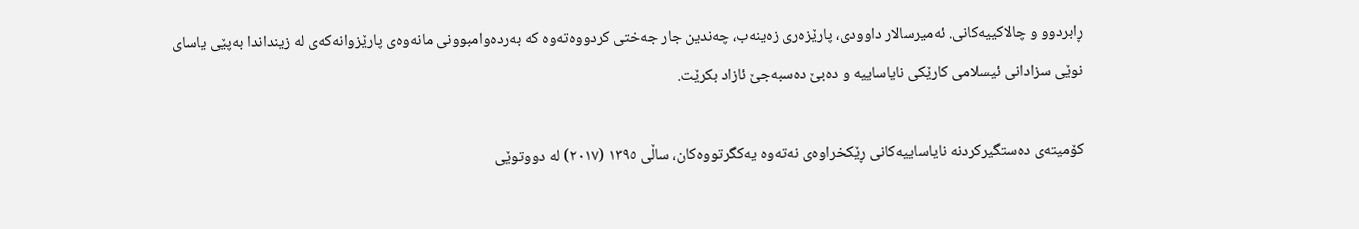ڕابردوو و چالاکییەکانی. ئەمیرسالار داوودی، پارێزەری زەینەب، چەندین جار جەختی کردووەتەوە کە بەردەوامبوونی مانەوەی پارێزوانەکەی لە زینداندا بەپێی یاسای نوێی سزادانی ئیسلامی کارێکی نایاساییە و دەبێ دەسبەجێ ئازاد بکرێت.

کۆمیتەی دەستگیرکردنە نایاساییەکانی ڕێکخراوەی نەتەوە یەکگرتووەکان، ساڵی ١٣٩٥ (٢٠١٧) لە دووتوێی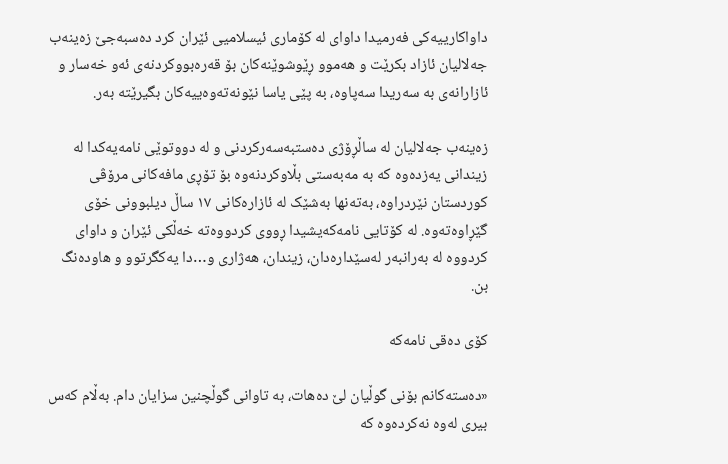داواکارییەکی فەرمیدا داوای لە کۆماری ئیسلامیی ئێران کرد دەسبەجێ زەینەب جەلالیان ئازاد بکرێت و هەموو ڕێوشوێنەکان بۆ قەرەبووکردنەی ئەو خەسار و ئازارانەی بە سەریدا سەپاوە، بە پێی یاسا نێونەتەوەییەکان بگیرێتە بەر.

زەینەب جەلالیان لە ساڵڕۆژی دەستبەسەرکردنی و لە دووتوێی نامەیەکدا لە زیندانی یەزدەوە کە بە مەبەستی بڵاوکردنەوە بۆ تۆڕی مافەکانی مرۆڤی کوردستان نێردراوە، بەتەنها بەشێک لە ئازارەکانی ١٧ ساڵ دیلبوونی خۆی گێڕاوەتەوە. لە کۆتایی نامەکەیشیدا ڕووی کردووەتە خەڵکی ئێران و داوای کردووە لە بەرانبەر لەسێدارەدان، زیندان، هەژاری و…دا یەکگرتوو و هاودەنگ بن.

کۆی دەقی نامەکە

«دەستەکانم بۆنی گوڵیان لێ دەهات، بە تاوانی گوڵچنین سزایان دام. بەڵام کەس بیری لەوە نەکردەوە کە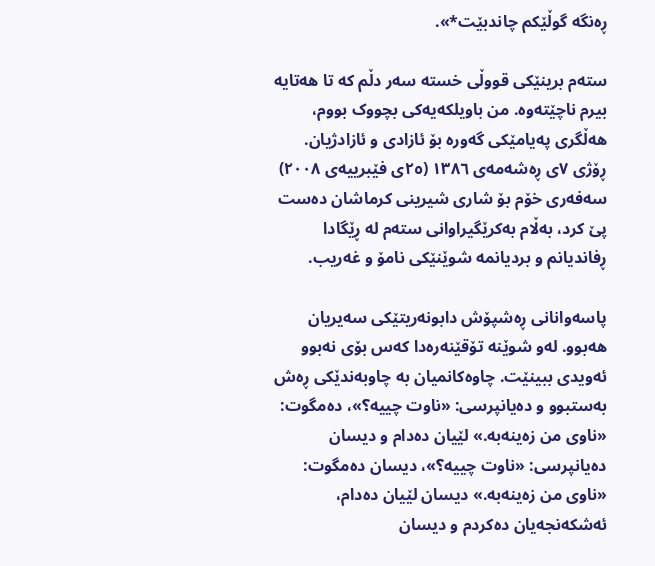ڕەنگە گوڵێکم چاندبێت*».

ستەم برینێکی قووڵی خستە سەر دڵم کە تا هەتایە بیرم ناچێتەوە. من باویلکەیەکی بچووک بووم، هەڵگری پەیامێکی گەورە بۆ ئازادی و ئازادژیان. ڕۆژی ٧ی‌ ڕەشەمەی‌ ١٣٨٦ (٢٥ی فێبرییەی ٢٠٠٨) سەفەری خۆم بۆ شاری شیرینی کرماشان دەست پێ کرد، بەڵام بەکرێگیراوانی ستەم لە ڕێگادا ڕفاندیانم و بردیانمە شوێنێکی نامۆ و غەریب.

پاسەوانانی ڕەشپۆش دابونەریتێکی سەیریان هەبوو. لەو شوێنە تۆقێنەرەدا کەس بۆی نەبوو ئەویدی ببینێت. چاوەکانمیان بە چاوبەندێکی ڕەش بەستبوو و دەیانپرسی: «ناوت چییە؟»، دەمگوت: «ناوی من زەینەبە.» لێیان دەدام و دیسان دەیانپرسی: «ناوت چییە؟»، دیسان دەمگوت: «ناوی من زەینەبە.» دیسان لێیان دەدام، ئەشکەنجەیان دەکردم و دیسان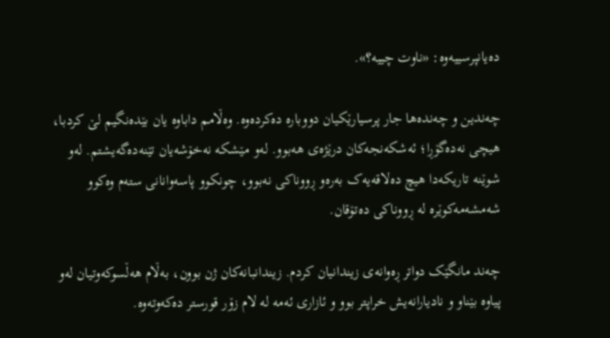دەیانپرسییەوە: «ناوت چییە؟».

چەندین و چەندەها جار پرسیارێکیان دووبارە دەکردەوە. وەڵامم داباوە یان بێدەنگیم لێ کردبا، هیچی نەدەگۆڕا؛ ئەشکەنجەکان درێژەی هەبوو. لەو مێشکە نەخۆشەیان تێنەدەگەیشتم. لەو شوێنە تاریکەدا هیچ دەلاقەیەک بەرەو ڕووناکی نەبوو، چونکوو پاسەوانانی ستەم وەکوو شەمشەمەکوێرە لە ڕووناکی دەتۆقان.

چەند مانگێک دواتر ڕەوانەی زیندانیان کردم. زیندانبانەکان ژن بوون، بەڵام هەڵسوکەوتیان لەو پیاوە بێناو و نادیارانەیش خراپتر بوو و ئازاری ئەمە لە لام زۆر قورستر دەکەوتەوە.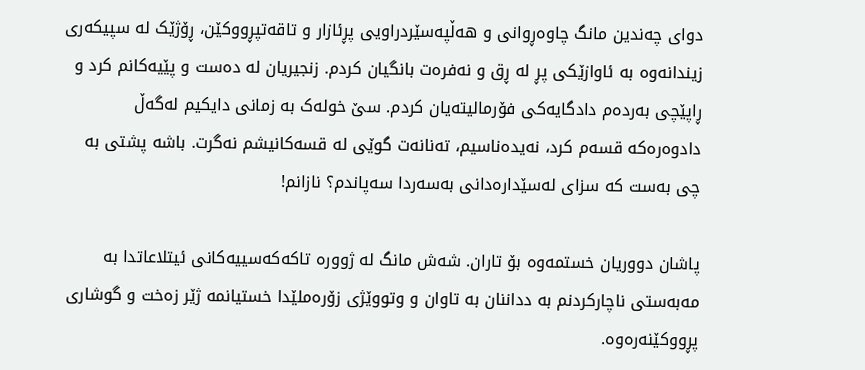دوای چەندین مانگ چاوەڕوانی و هەڵپەسێردراویی پڕئازار و تاقەتپڕووکێن، ڕۆژێک لە سپیکەری زیندانەوە بە ئاوازێکی پڕ لە ڕق و نەفرەت بانگیان کردم. زنجیریان لە دەست و پێیەکانم کرد و ڕاپێچی بەردەم دادگایەکی فۆرمالیتەیان کردم. سێ خولەک بە زمانی دایکیم لەگەڵ دادوەرەکە قسەم کرد، نەیدەناسیم، تەنانەت گوێی لە قسەکانیشم نەگرت. باشە پشتی بە چی بەست که سزای لەسێدارەدانی بەسەردا سەپاندم؟ نازانم!

پاشان دووریان خستمەوە بۆ تاران. شەش مانگ لە ژوورە تاکەکەسییەکانی ئیتلاعاتدا بە مەبەستی ناچارکردنم بە دداننان بە تاوان و وتووێژی زۆرەملێدا خستیانمە ژێر زەخت و گوشاری پڕووکێنەرەوە.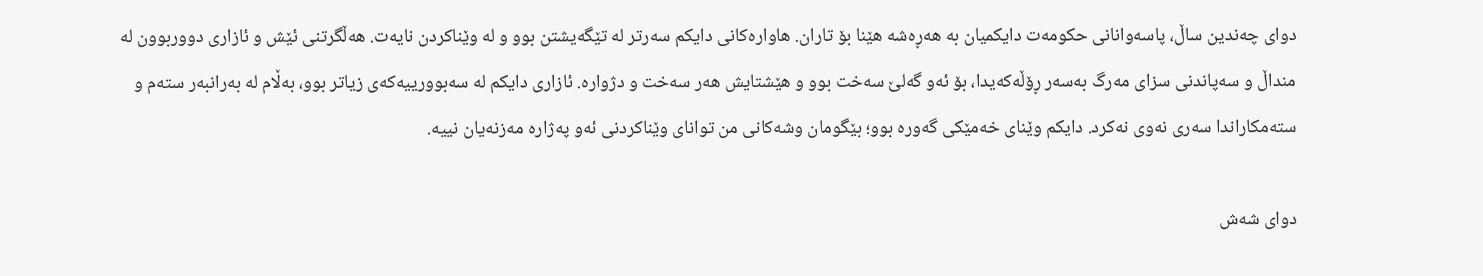دوای چەندین ساڵ، پاسەوانانی حکومەت دایکمیان بە هەڕەشە هێنا بۆ تاران. هاوارەکانی دایکم سەرتر لە تێگەیشتن بوو و لە وێناکردن نایەت. هەڵگرتنی ئێش و ئازاری دووربوون لە منداڵ و سەپاندنی سزای مەرگ بەسەر ڕۆڵەکەیدا، بۆ ئەو گەلێ سەخت بوو و هێشتایش هەر سەخت و دژوارە. ئازاری دایکم لە سەبوورییەکەی زیاتر بوو، بەڵام لە بەرانبەر ستەم و ستەمکاراندا سەری نەوی نەکرد. دایکم وێنای خەمێکی گەورە بوو؛ بێگومان وشەکانی من توانای وێناکردنی ئەو پەژارە مەزنەیان نییە.

دوای شەش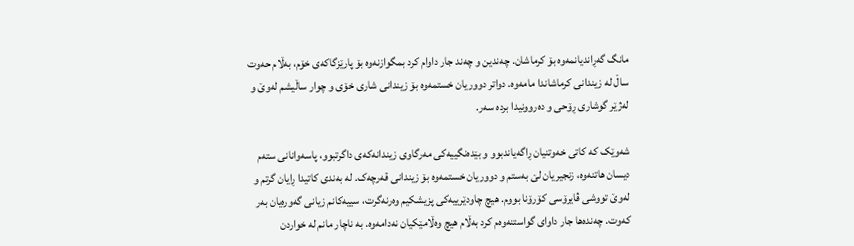مانگ گەڕاندیانمەوە بۆ کرماشان. چەندین و چەند جار داوام کرد بمگوازنەوە بۆ پارێزگاکەی خۆم، بەڵام حەوت ساڵ لە زیندانی کرماشاندا مامەوە. دواتر دووریان خستمەوە بۆ زیندانی شاری خۆی و چوار ساڵیشم لەوێ و لەژێر گوشاری ڕۆحی و دەروونیدا بردە سەر.

شەوێک کە کاتی خەوتنیان ڕاگەیاندبوو و بێدەنگییەکی مەرگاوی زیندانەکەی داگرتبوو، پاسەوانانی ستەم دیسان هاتنەوە، زنجیریان لێ بەستم و دووریان خستمەوە بۆ زیندانی قەرچەک. لە بەندی کاتیدا ڕایان گرتم و لەوێ تووشی ڤایرۆسی کۆرۆنا بووم. هیچ چاودێرییەکی پزیشکیم وەرنەگرت، سییەکانم زیانی گەورەیان بەر کەوت. چەندەها جار داوای گواستنەوەم کرد بەڵام هیچ وەڵامێکیان نەدامەوە. بە ناچار مانم لە خواردن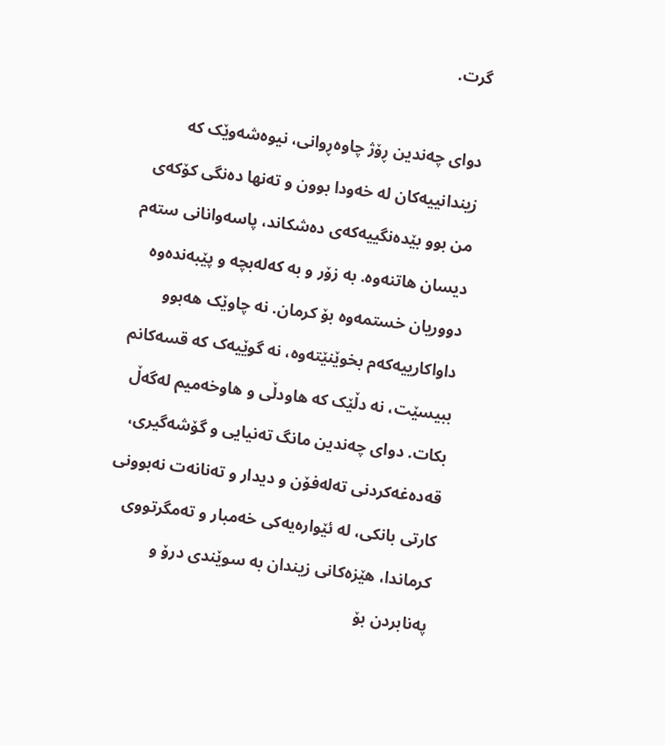گرت.

دوای چەندین ڕۆژ چاوەڕوانی، نیوەشەوێک کە زیندانییەکان لە خەودا بوون و تەنها دەنگی کۆکەی من بوو بێدەنگییەکەی دەشکاند، پاسەوانانی ستەم دیسان هاتنەوە. بە زۆر و بە کەلەبچە و پێبەندەوە دووریان خستمەوە بۆ کرمان. نە چاوێک هەبوو داواکارییەکەم بخوێنێتەوە، نە گوێیەک کە قسەکانم ببیسێت، نە دڵێک کە هاودڵی و هاوخەمیم لەگەڵ بکات. دوای چەندین مانگ تەنیایی و گۆشەگیری، قەدەغەکردنی تەلەفۆن و دیدار و تەنانەت نەبوونی کارتی بانکی، لە ئێوارەیەکی خەمبار و تەمگرتووی کرماندا، هێزەکانی زیندان بە سوێندی درۆ و پەنابردن بۆ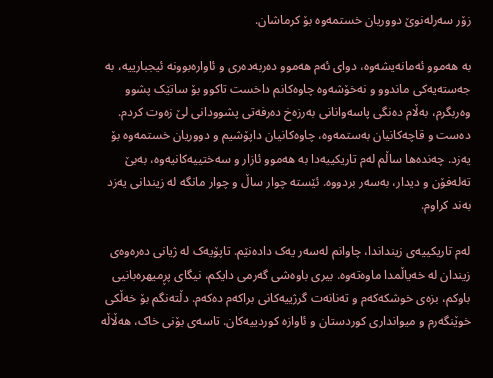زۆر سەرلەنوێ دووریان خستمەوە بۆ کرماشان.

بە هەموو ئەمانەیشەوە، دوای ئەم هەموو دەربەدەری و ئاوارەبوونە ئیجبارییە، بە جەستەیەکی ماندوو و نەخۆشەوە چاوەکانم داخست تاکوو بۆ ساتێک پشوو وەربگرم، بەڵام دەنگی پاسەوانانی بەرزەخ دەرفەتی پشوودانی لێ زەوت کردم. دەست و قاچەکانیان بەستمەوە، چاوەکانیان داپۆشیم و دووریان خستمەوە بۆ یەزد. چەندەها ساڵم لەم تاریکییەدا بە هەموو ئازار و سەختییەکانیەوە، بەبێ تەلەفۆن و دیدار، بەسەر بردووە. ئێستە چوار ساڵ و چوار مانگە لە زیندانی یەزد بەند کراوم.

لەم تاریکییەی زینداندا، چاوانم لەسەر یەک دادەنێم. تاپۆیەک لە ژیانی دەرەوەی زیندان لە خەیاڵمدا ماوەتەوە. بیری باوەشی گەرمی دایکم، نیگای پڕمیهرەبانیی باوکم، بزەی خوشکەکەم و تەنانەت گرژییەکانی براکەم دەکەم. دڵتەنگم بۆ خەڵکی خوێنگەرم و میوانداری کوردستان و ئاوازە کوردییەکان. تاسەی بۆنی خاک، هەڵاڵە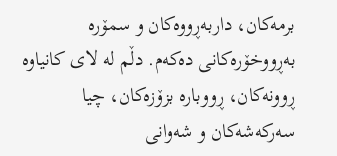برمەکان، داربەڕووەکان و سمۆرە بەڕووخۆرەکانی دەکەم. دڵم لە لای کانیاوە ڕوونەکان، ڕووبارە بزۆزەکان، چیا سەرکەشەکان و شەوانی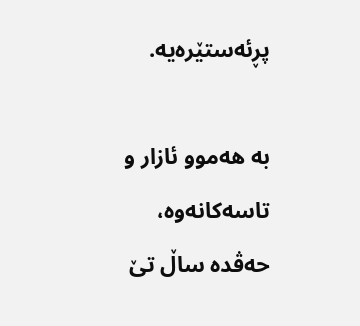پڕئەستێرەیە.

بە هەموو ئازار و تاسەکانەوە، حەڤدە ساڵ تێ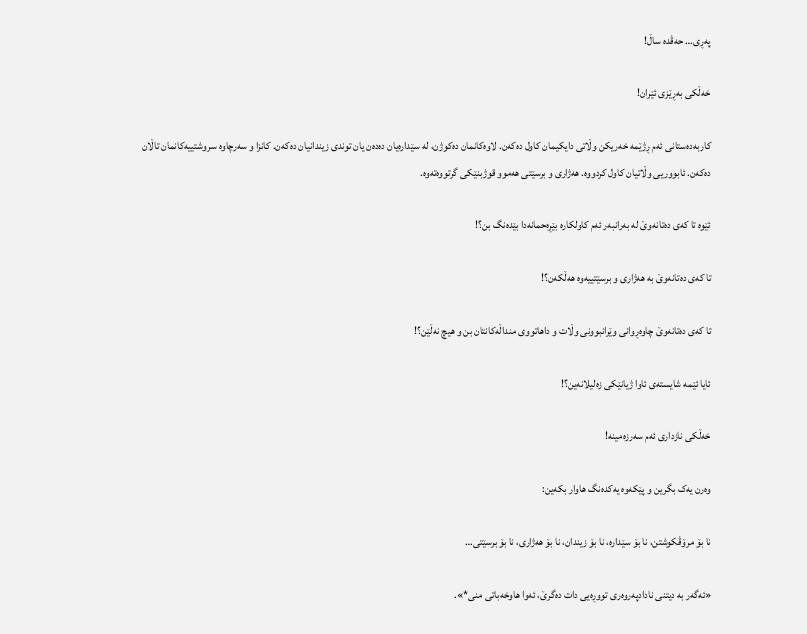پەڕی… حەڤدە ساڵ!

خەڵکی بەڕێزی ئێران!

کاربەدەستانی ئەم ڕژێمە خەریکن وڵاتی دایکیمان کاول دەکەن. لاوەکانمان دەکوژن، لە سێدارەیان دەدەن یان توندی زیندانیان دەکەن. کانزا و سەرچاوە سروشتییەکانمان تاڵان دەکەن. ئابووریی وڵاتیان کاول کردووە. هەژاری و برسێتی هەموو قوژبنێکی گرتووەتەوە.

ئێوە تا کەی دەتانەوێ لە بەرانبەر ئەم کاولکارە بێڕەحمانەدا بێدەنگ بن؟!

تا کەی دەتانەوێ بە هەژاری و برسێتییەوە هەڵکەن؟!

تا کەی دەتانەوێ چاوەڕوانی وێرانبوونی وڵات و داهاتووی منداڵەکانتان بن و هیچ نەڵێن؟!

ئایا ئێمە شایستەی ئاوا ژیانێکی زەلیلانەین؟!

خەڵکی نازداری ئەم سەرزەمینە!

وەرن یەک بگرین و پێکەوە یەکدەنگ هاوار بکەین:

نا بۆ مرۆڤکوشتن، نا بۆ سێدارە، نا بۆ زیندان، نا بۆ هەژاری، نا بۆ برسێتی…

«ئەگەر بە دیتنی نادادپەروەری تووڕەیی دات دەگرێ، ئەوا هاوخەباتی منی*».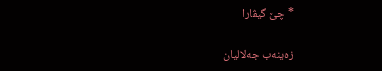* چێ گیڤارا

زەینەب جەلالیان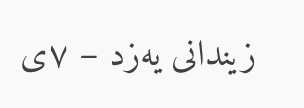زیندانی یەزد – ٧ی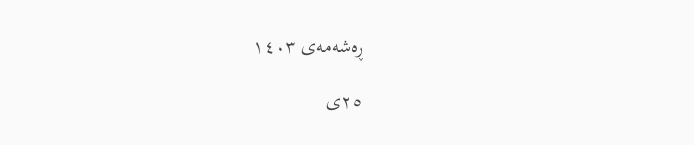ڕەشەمەی ١٤٠٣

٢٥ی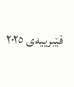فێبرییەی ٢٠٢٥